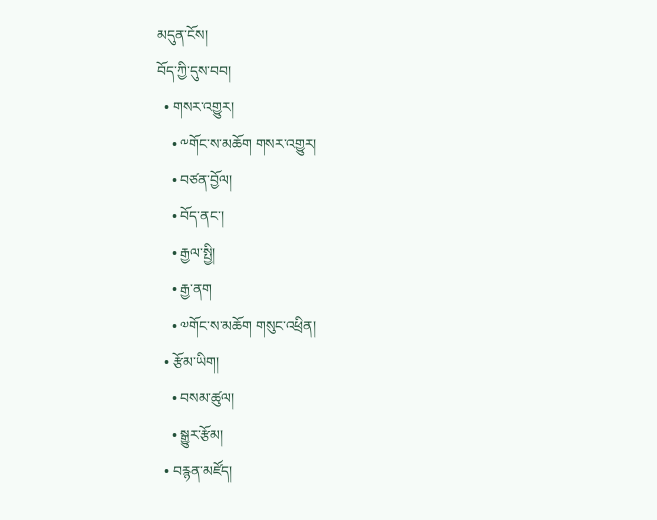མདུན་ངོས།
བོད་ཀྱི་དུས་བབ།
  • གསར་འགྱུར།
    • ༸གོང་ས་མཆོག གསར་འགྱུར།
    • བཙན་བྱོལ།
    • བོད་ནང་།
    • རྒྱལ་སྤྱི།
    • རྒྱ་ནག
    • ༧གོང་ས་མཆོག གསུང་འཕྲིན།
  • རྩོམ་ཡིག།
    • བསམ་ཚུལ།
    • སྒྱུར་རྩོམ།
  • བརྙན་མཛོད།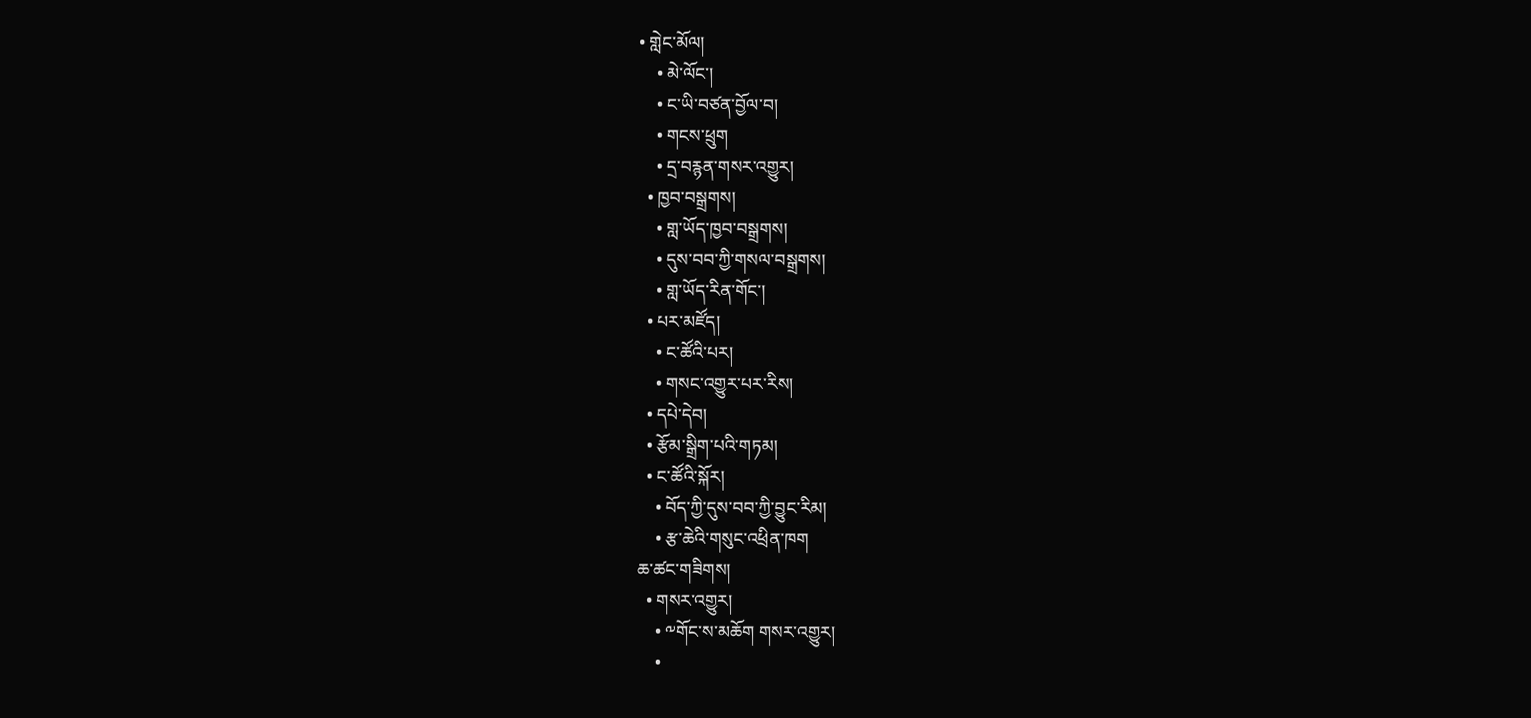• གླེང་མོལ།
    • མེ་ལོང་།
    • ང་ཡི་བཙན་བྱོལ་བ།
    • གངས་ཕྲུག
    • དྲ་བརྙན་གསར་འགྱུར།
  • ཁྱབ་བསྒྲགས།
    • གླ་ཡོད་ཁྱབ་བསྒྲགས།
    • དུས་བབ་ཀྱི་གསལ་བསྒྲགས།
    • གླ་ཡོད་རིན་གོང་།
  • པར་མཛོད།
    • ང་ཚོའི་པར།
    • གསང་འགྱུར་པར་རིས།
  • དཔེ་དེབ།
  • རྩོམ་སྒྲིག་པའི་གཏམ།
  • ང་ཚོའི་སྐོར།
    • བོད་ཀྱི་དུས་བབ་ཀྱི་བྱུང་རིམ།
    • རྩ་ཆེའི་གསུང་འཕྲིན་ཁག
ཆ་ཚང་གཟིགས།
  • གསར་འགྱུར།
    • ༸གོང་ས་མཆོག གསར་འགྱུར།
    •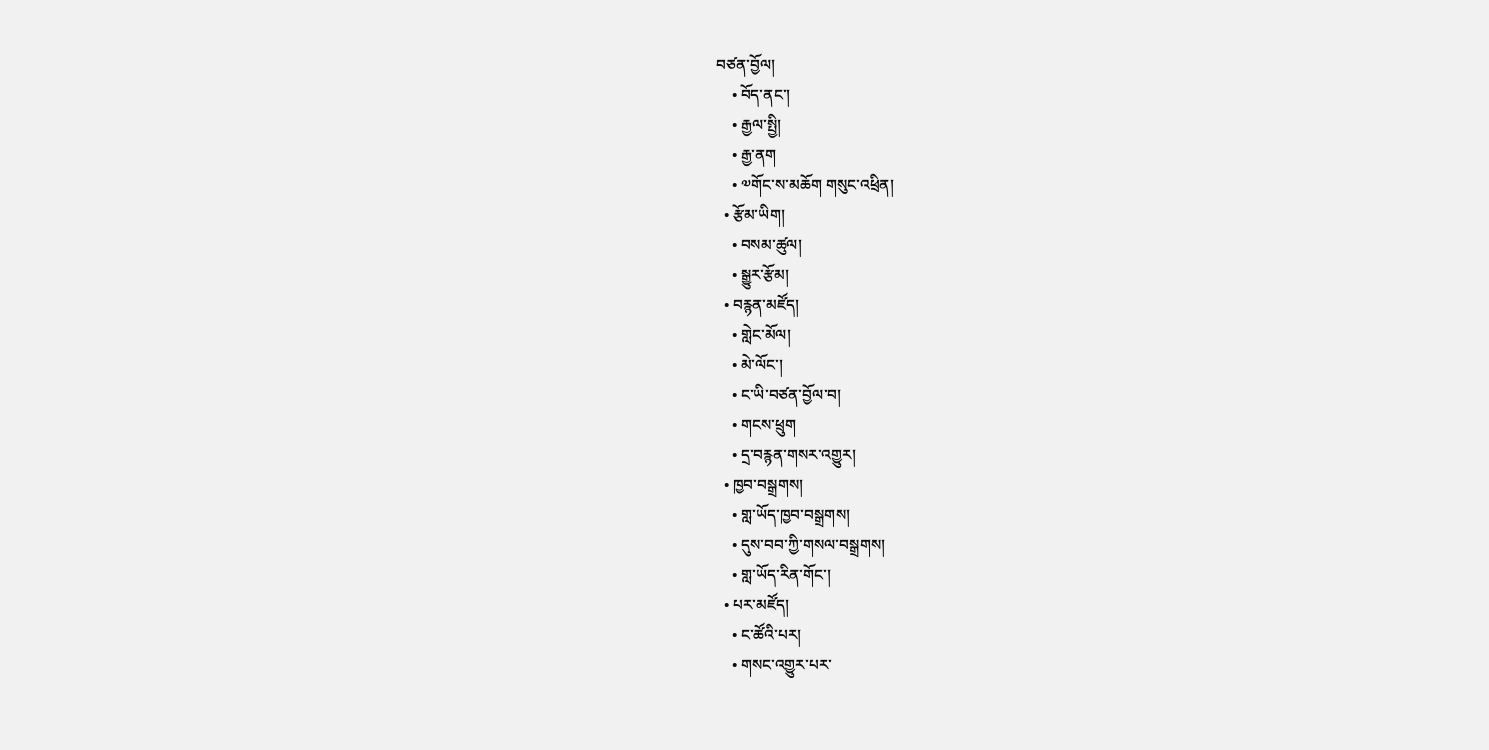བཙན་བྱོལ།
    • བོད་ནང་།
    • རྒྱལ་སྤྱི།
    • རྒྱ་ནག
    • ༧གོང་ས་མཆོག གསུང་འཕྲིན།
  • རྩོམ་ཡིག།
    • བསམ་ཚུལ།
    • སྒྱུར་རྩོམ།
  • བརྙན་མཛོད།
    • གླེང་མོལ།
    • མེ་ལོང་།
    • ང་ཡི་བཙན་བྱོལ་བ།
    • གངས་ཕྲུག
    • དྲ་བརྙན་གསར་འགྱུར།
  • ཁྱབ་བསྒྲགས།
    • གླ་ཡོད་ཁྱབ་བསྒྲགས།
    • དུས་བབ་ཀྱི་གསལ་བསྒྲགས།
    • གླ་ཡོད་རིན་གོང་།
  • པར་མཛོད།
    • ང་ཚོའི་པར།
    • གསང་འགྱུར་པར་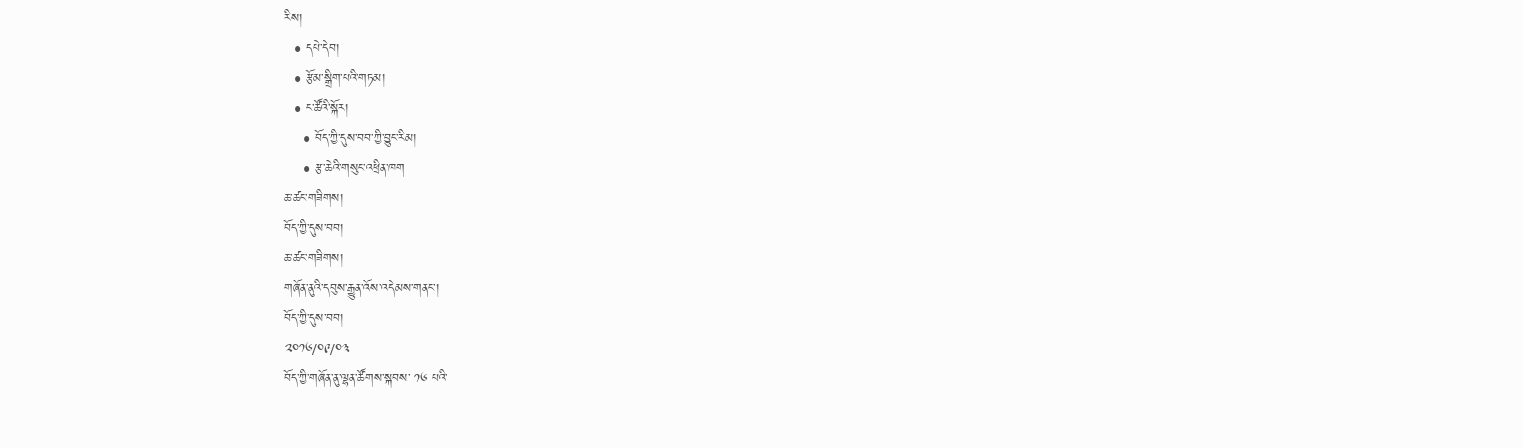རིས།
  • དཔེ་དེབ།
  • རྩོམ་སྒྲིག་པའི་གཏམ།
  • ང་ཚོའི་སྐོར།
    • བོད་ཀྱི་དུས་བབ་ཀྱི་བྱུང་རིམ།
    • རྩ་ཆེའི་གསུང་འཕྲིན་ཁག
ཆ་ཚང་གཟིགས།
བོད་ཀྱི་དུས་བབ།
ཆ་ཚང་གཟིགས།
གཞོན་ནུའི་དབུས་རྒྱུན་འོས་འདེམས་གནང་།
བོད་ཀྱི་དུས་བབ།
༢༠༡༦/༠༩/༠༣
བོད་ཀྱི་གཞོན་ནུ་ལྷན་ཚོགས་སྐབས་ ༡༦ པའི་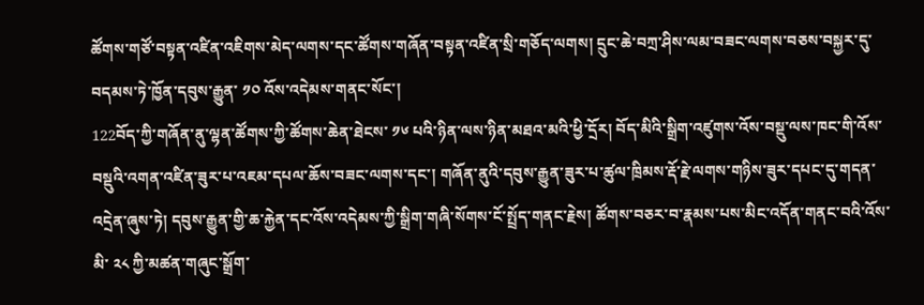ཚོགས་གཙོ་བསྟན་འཛིན་འཇིགས་མེད་ལགས་དང་ཚོགས་གཞོན་བསྟན་འཛིན་སྲི་གཅོད་ལགས། དྲུང་ཆེ་བཀྲ་ཤིས་ལམ་བཟང་ལགས་བཅས་བསྐྱར་དུ་བདམས་ཏེ་ཁྱོན་དབུས་རྒྱུན་ ༡༠ འོས་འདེམས་གནང་སོང་།
122བོད་ཀྱི་གཞོན་ནུ་ལྷན་ཚོགས་ཀྱི་ཚོགས་ཆེན་ཐེངས་ ༡༦ པའི་ཉིན་ལས་ཉིན་མཐའ་མའི་ཕྱི་དྲོར། བོད་མིའི་སྒྲིག་འཛུགས་འོས་བསྡུ་ལས་ཁང་གི་འོས་བསྡུའི་འགན་འཛིན་ཟུར་པ་འཇམ་དཔལ་ཆོས་བཟང་ལགས་དང་། གཞོན་ནུའི་དབུས་རྒྱུན་ཟུར་པ་ཚུལ་ཁྲིམས་རྡོ་རྗེ་ལགས་གཉིས་ཟུར་དཔང་དུ་གདན་འདྲེན་ཞུས་ཏེ། དབུས་རྒྱུན་གྱི་ཆ་རྐྱེན་དང་འོས་འདེམས་ཀྱི་སྒྲིག་གཞི་སོགས་ངོ་སྤྲོད་གནང་རྗེས། ཚོགས་བཅར་བ་རྣམས་པས་མིང་འདོན་གནང་བའི་འོས་མི་ ༢༨ ཀྱི་མཚན་གཞུང་སྒྲོག་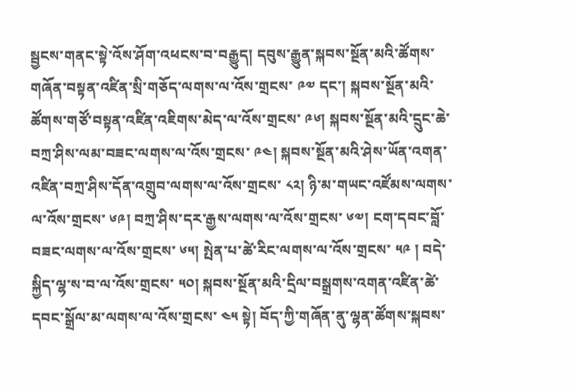སྦྱངས་གནང་སྟེ་འོས་ཤོག་འཕངས་བ་བརྒྱུད། དབུས་རྒྱུན་སྐབས་སྔོན་མའི་ཚོགས་གཞོན་བསྟན་འཛིན་སྲི་གཅོད་ལགས་ལ་འོས་གྲངས་ ༩༧ དང་། སྐབས་སྔོན་མའི་ཚོགས་གཙོ་བསྟན་འཛིན་འཇིགས་མེད་ལ་འོས་གྲངས་ ༩༦། སྐབས་སྔོན་མའི་དྲུང་ཆེ་བཀྲ་ཤིས་ལམ་བཟང་ལགས་ལ་འོས་གྲངས་ ༩༤། སྐབས་སྔོན་མའི་ཤེས་ཡོན་འགན་འཛིན་བཀྲ་ཤིས་དོན་འགྲུབ་ལགས་ལ་འོས་གྲངས་ ༨༢། ཉི་མ་གཡང་འཛོམས་ལགས་ལ་འོས་གྲངས་ ༦༩། བཀྲ་ཤིས་དར་རྒྱས་ལགས་ལ་འོས་གྲངས་ ༦༧། ངག་དབང་བློ་བཟང་ལགས་ལ་འོས་གྲངས་ ༦༥། སྤེན་པ་ཚེ་རིང་ལགས་ལ་འོས་གྲངས་ ༥༩ ། བདེ་སྐྱིད་ལྷ་ས་བ་ལ་འོས་གྲངས་ ༥༠། སྐབས་སྔོན་མའི་དྲིལ་བསྒྲགས་འགན་འཛིན་ཚེ་དབང་སྒྲོལ་མ་ལགས་ལ་འོས་གྲངས་ ༤༥ སྟེ། བོད་ཀྱི་གཞོན་ནུ་ལྷན་ཚོགས་སྐབས་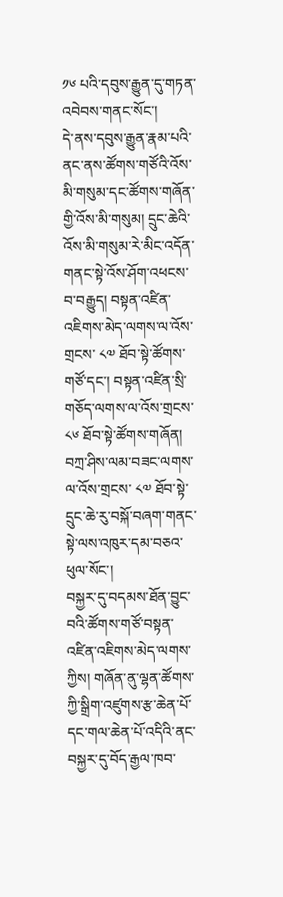༡༦ པའི་དབུས་རྒྱུན་དུ་གཏན་འབེབས་གནང་སོང་།
དེ་ནས་དབུས་རྒྱུན་རྣམ་པའི་ནང་ནས་ཚོགས་གཙོའི་འོས་མི་གསུམ་དང་ཚོགས་གཞོན་གྱི་འོས་མི་གསུམ། དྲུང་ཆེའི་འོས་མི་གསུམ་རེ་མིང་འདོན་གནང་སྟེ་འོས་ཤོག་འཕངས་བ་བརྒྱུད། བསྟན་འཛིན་འཇིགས་མེད་ལགས་ལ་འོས་གྲངས་ ༨༧ ཐོབ་སྟེ་ཚོགས་གཙོ་དང་། བསྟན་འཛིན་སྲི་གཅོད་ལགས་ལ་འོས་གྲངས་༨༦ ཐོབ་སྟེ་ཚོགས་གཞོན། བཀྲ་ཤིས་ལམ་བཟང་ལགས་ལ་འོས་གྲངས་ ༨༧ ཐོབ་སྟེ་དྲུང་ཆེ་རུ་བསྐོ་བཞག་གནང་སྟེ་ལས་འཁུར་དམ་བཅའ་ཕུལ་སོང་།
བསྐྱར་དུ་བདམས་ཐོན་བྱུང་བའི་ཚོགས་གཙོ་བསྟན་འཛིན་འཇིགས་མེད་ལགས་ཀྱིས། གཞོན་ནུ་ལྷན་ཚོགས་ཀྱི་སྒྲིག་འཛུགས་རྩ་ཆེན་པོ་དང་གལ་ཆེན་པོ་འདིའི་ནང་བསྐྱར་དུ་བོད་རྒྱལ་ཁབ་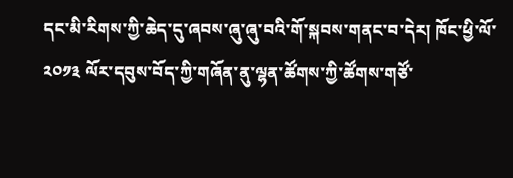དང་མི་རིགས་ཀྱི་ཆེད་དུ་ཞབས་ཞུ་ཞུ་བའི་གོ་སྐབས་གནང་བ་དེར། ཁོང་ཕྱི་ལོ་ ༢༠༡༣ ལོར་དབུས་བོད་ཀྱི་གཞོན་ནུ་ལྷན་ཚོགས་ཀྱི་ཚོགས་གཙོ་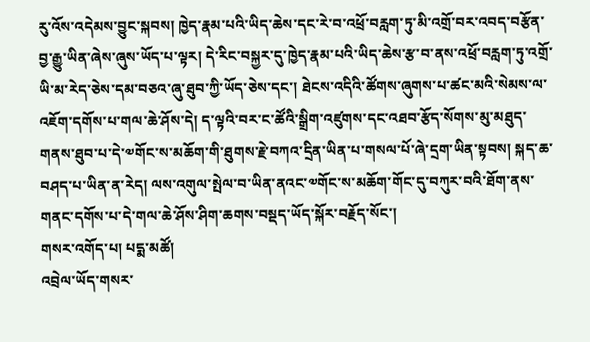རུ་འོས་འདེམས་བྱུང་སྐབས། ཁྱེད་རྣམ་པའི་ཡིད་ཆེས་དང་རེ་བ་འཕྲོ་བརླག་ཏུ་མི་འགྲོ་བར་འབད་བརྩོན་བྱ་རྒྱུ་ཡིན་ཞེས་ཞུས་ཡོད་པ་ལྟར། དེ་རིང་བསྐྱར་དུ་ཁྱེད་རྣམ་པའི་ཡིད་ཆེས་རྩ་བ་ནས་འཕྲོ་བརླག་ཏུ་འགྲོ་ཡི་མ་རེད་ཅེས་དམ་བཅའ་ཞུ་ཐུབ་ཀྱི་ཡོད་ཅེས་དང་། ཐེངས་འདིའི་ཚོགས་ཞུགས་པ་ཚང་མའི་སེམས་ལ་འཇོག་དགོས་པ་གལ་ཆེ་ཤོས་དེ། ད་ལྟའི་བར་ང་ཚོའི་སྒྲིག་འཛུགས་དང་འཐབ་རྩོད་སོགས་མུ་མཐུད་གནས་ཐུབ་པ་དེ་༧གོང་ས་མཆོག་གི་ཐུགས་རྗེ་བཀའ་དྲིན་ཡིན་པ་གསལ་པོ་ཞེ་དྲག་ཡིན་སྟབས། སྐད་ཆ་བཤད་པ་ཡིན་ན་རེད། ལས་འགུལ་སྤེལ་བ་ཡིན་ནའང་༧གོང་ས་མཆོག་གོང་དུ་བཀུར་བའི་ཐོག་ནས་གནང་དགོས་པ་དེ་གལ་ཆེ་ཤོས་ཤིག་ཆགས་བསྡད་ཡོད་སྐོར་བརྗོད་སོང་།
གསར་འགོད་པ། པདྨ་མཚོ།
འབྲེལ་ཡོད་གསར་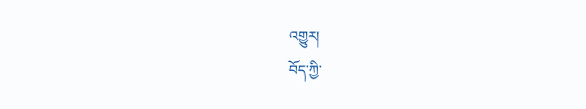འགྱུར།
བོད་ཀྱི་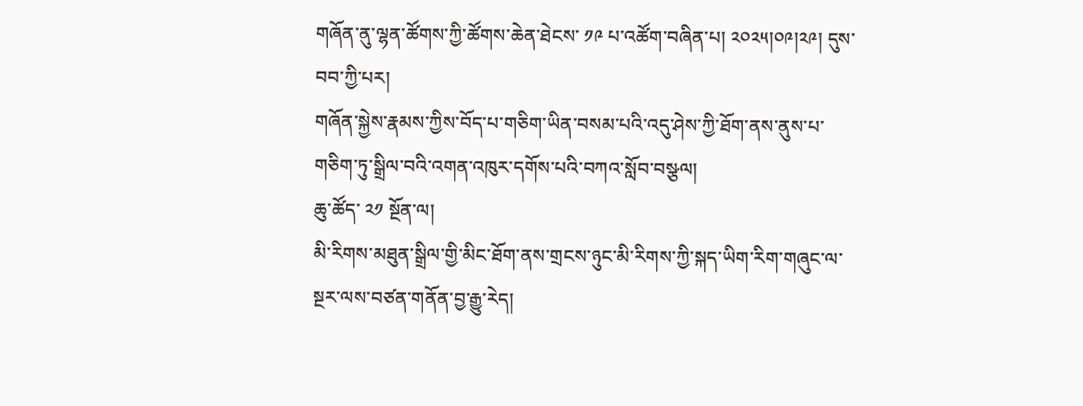གཞོན་ནུ་ལྷན་ཚོགས་ཀྱི་ཚོགས་ཆེན་ཐེངས་ ༡༩ པ་འཚོག་བཞིན་པ། ༢༠༢༥།༠༩།༢༩། དུས་བབ་ཀྱི་པར།
གཞོན་སྐྱེས་རྣམས་ཀྱིས་བོད་པ་གཅིག་ཡིན་བསམ་པའི་འདུ་ཤེས་ཀྱི་ཐོག་ནས་ནུས་པ་གཅིག་ཏུ་སྒྲིལ་བའི་འགན་འཁུར་དགོས་པའི་བཀའ་སློབ་བསྩལ།
ཆུ་ཚོད་ ༢༡ སྔོན་ལ།
མི་རིགས་མཐུན་སྒྲིལ་གྱི་མིང་ཐོག་ནས་གྲངས་ཉུང་མི་རིགས་ཀྱི་སྐད་ཡིག་རིག་གཞུང་ལ་སྔར་ལས་བཙན་གནོན་བྱ་རྒྱུ་རེད།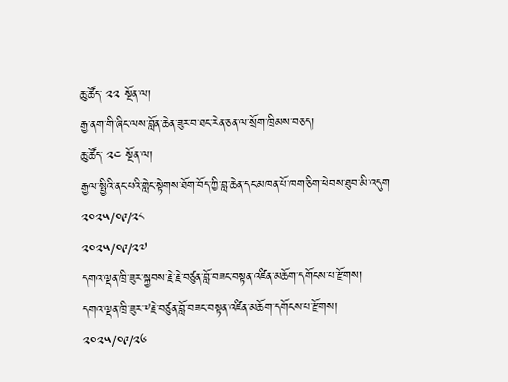ཆུ་ཚོད་ ༢༢ སྔོན་ལ།
རྒྱ་ནག་གི་ཞིང་ལས་བློན་ཆེན་ཟུར་བ་ཐང་རེན་ཅན་ལ་སྲོག་ཁྲིམས་བཅད།
ཆུ་ཚོད་ ༢༤ སྔོན་ལ།
རྒྱལ་སྤྱིའི་ནང་པའི་གླེང་སྟེགས་ཐོག་བོད་ཀྱི་བླ་ཆེན་དང་མཁན་པོ་ཁག་ཅིག་ཕེབས་ཐུབ་མི་འདུག
༢༠༢༥/༠༩/༢༨
༢༠༢༥/༠༩/༢༧
དགའ་ལྡན་ཁྲི་ཟུར་སྐྱབས་རྗེ་རྗེ་བཙུན་བློ་བཟང་བསྟན་འཛིན་མཆོག་དགོངས་པ་རྫོགས།
དགའ་ལྡན་ཁྲི་ཟུར་༸རྗེ་བཙུན་བློ་བཟང་བསྟན་འཛིན་མཆོག་དགོངས་པ་རྫོགས།
༢༠༢༥/༠༩/༢༦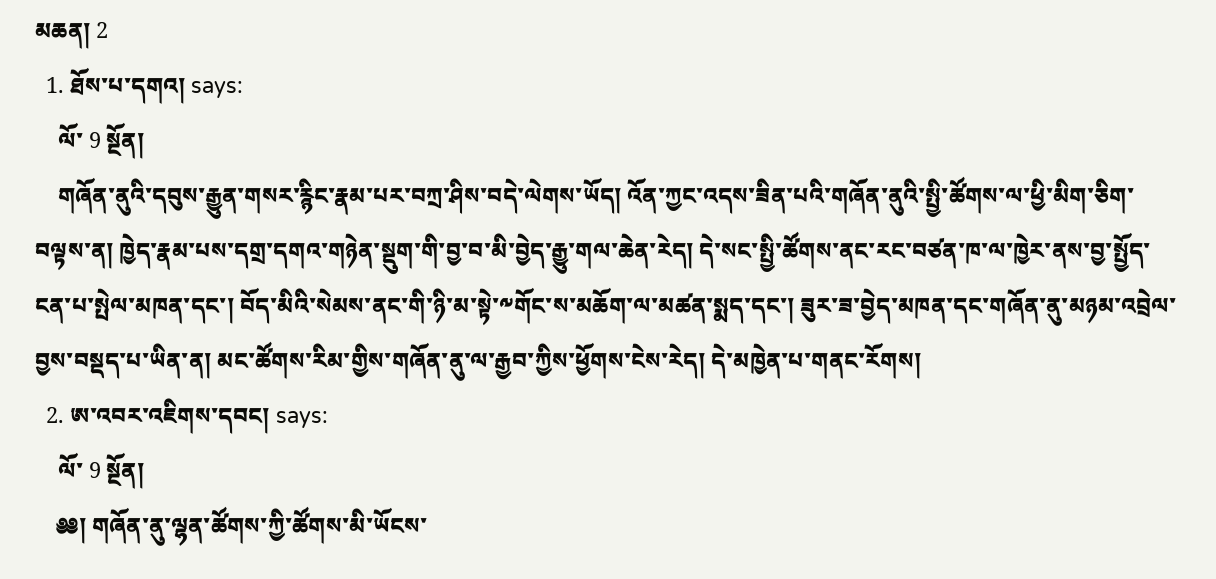མཆན། 2
  1. ཐོས་པ་དགའ། says:
    ལོ་ 9 སྔོན།
    གཞོན་ནུའི་དབུས་རྒྱུན་གསར་རྙིང་རྣམ་པར་བཀྲ་ཤིས་བདེ་ལེགས་ཡོད། འོན་ཀྱང་འདས་ཟིན་པའི་གཞོན་ནུའི་སྤྱི་ཚོགས་ལ་ཕྱི་མིག་ཅིག་བལྟས་ན། ཁྱེད་རྣམ་པས་དགྲ་དགའ་གཉེན་སྡུག་གི་བྱ་བ་མི་བྱེད་རྒྱུ་གལ་ཆེན་རེད། དེ་སང་སྤྱི་ཚོགས་ནང་རང་བཙན་ཁ་ལ་ཁྱེར་ནས་བྱ་སྤྱོད་ངན་པ་སྤེལ་མཁན་དང་། བོད་མིའི་སེམས་ནང་གི་ཉི་མ་སྟེ་༸གོང་ས་མཆོག་ལ་མཚན་སྨད་དང་། ཟུར་ཟ་བྱེད་མཁན་དང་གཞོན་ནུ་མཉམ་འབྲེལ་བྱས་བསྡད་པ་ཡིན་ན། མང་ཚོགས་རིམ་གྱིས་གཞོན་ནུ་ལ་རྒྱབ་ཀྱིས་ཕྱོགས་ངེས་རེད། དེ་མཁྱེན་པ་གནང་རོགས།
  2. ཨ་འབར་འཇིགས་དབང། says:
    ལོ་ 9 སྔོན།
    ༅༅། གཞོན་ནུ་ལྷན་ཚོགས་ཀྱི་ཚོགས་མི་ཡོངས་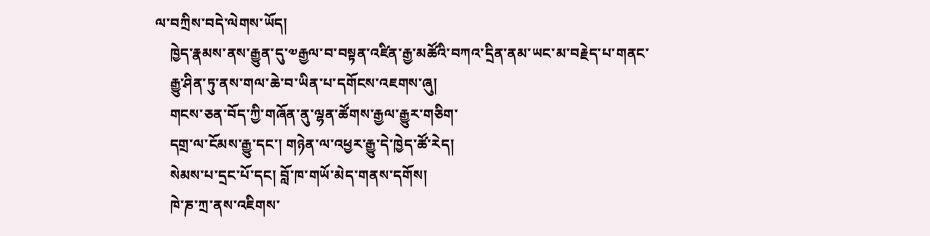ལ་བཀྲིས་བདེ་ལེགས་ཡོད།
    ཁྱེད་རྣམས་ནས་རྒྱུན་དུ་༧རྒྱལ་བ་བསྟན་འཛིན་རྒྱ་མཚོའི་བཀའ་དྲིན་ནམ་ཡང་མ་བརྗེད་པ་གནང་
    རྒྱུ་ཤིན་ཏུ་ནས་གལ་ཆེ་བ་ཡིན་པ་དགོངས་འཇགས་ཞུ།
    གངས་ཅན་བོད་ཀྱི་གཞོན་ནུ་ལྷན་ཚོགས་རྒྱལ་རྒྱུར་གཅིག་
    དགྲ་ལ་ངོམས་རྒྱུ་དང་། གཉེན་ལ་འཕྱར་རྒྱུ་དེ་ཁྱེད་ཚོ་རེད།
    སེམས་པ་དྲང་པོ་དང། བློ་ཁ་གཡོ་མེད་གནས་དགོས།
    ཁེ་ཎ་ཀྲ་ནས་འཇིགས་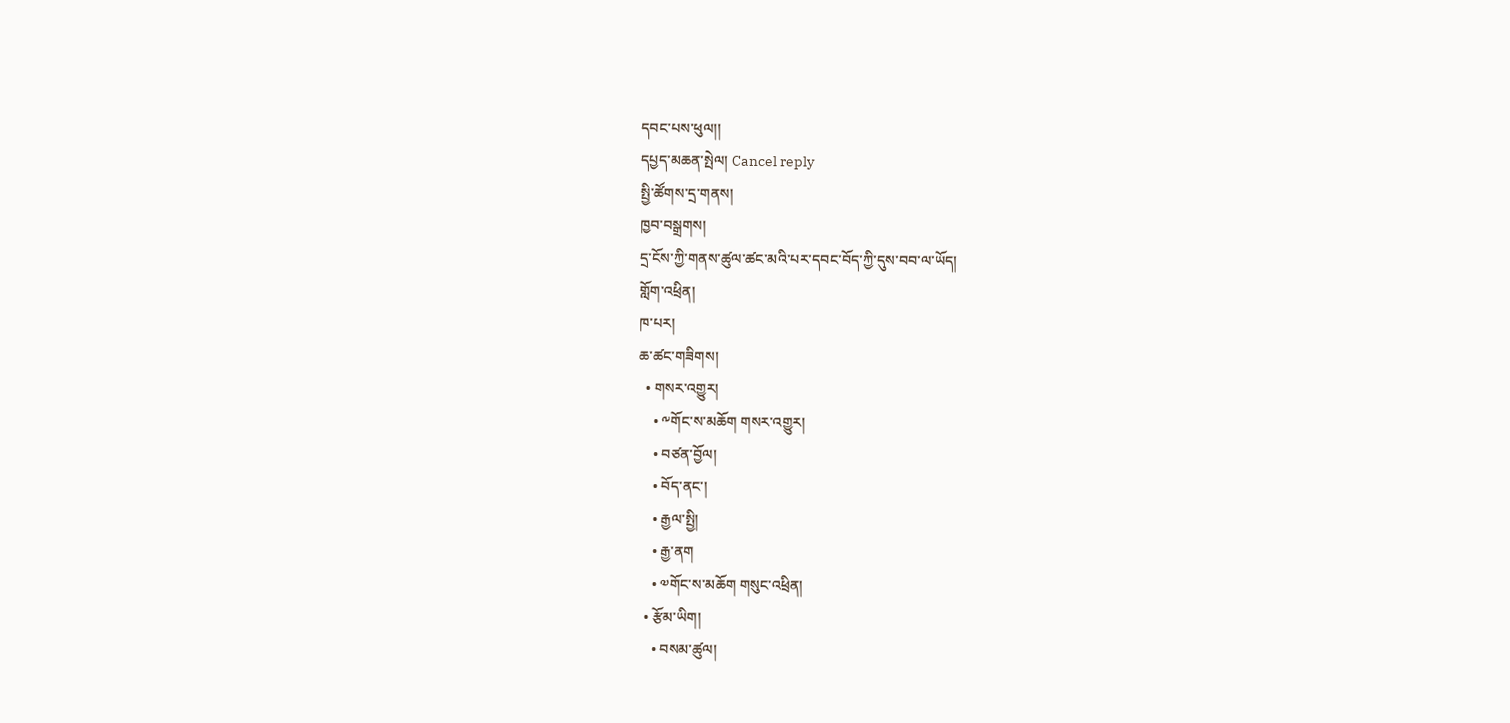དབང་པས་ཕུལ།།
དཔྱད་མཆན་སྤེལ། Cancel reply
སྤྱི་ཚོགས་དྲ་གནས།
ཁྱབ་བསྒྲགས།
དྲ་ངོས་ཀྱི་གནས་ཚུལ་ཚང་མའི་པར་དབང་བོད་ཀྱི་དུས་བབ་ལ་ཡོད།
གློག་འཕྲིན།
ཁ་པར།
ཆ་ཚང་གཟིགས།
  • གསར་འགྱུར།
    • ༸གོང་ས་མཆོག གསར་འགྱུར།
    • བཙན་བྱོལ།
    • བོད་ནང་།
    • རྒྱལ་སྤྱི།
    • རྒྱ་ནག
    • ༧གོང་ས་མཆོག གསུང་འཕྲིན།
  • རྩོམ་ཡིག།
    • བསམ་ཚུལ།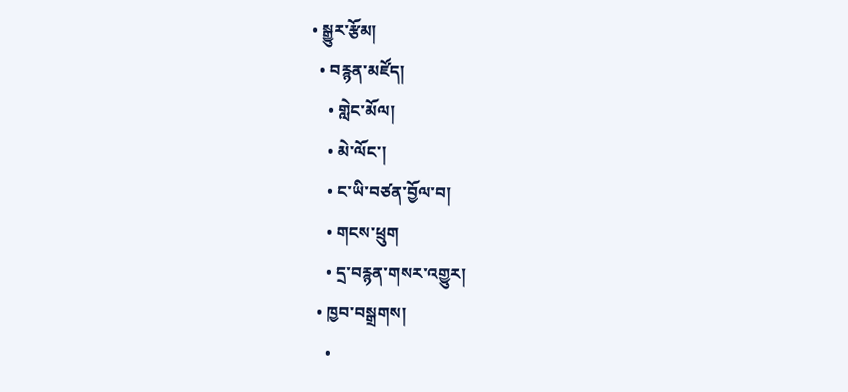• སྒྱུར་རྩོམ།
  • བརྙན་མཛོད།
    • གླེང་མོལ།
    • མེ་ལོང་།
    • ང་ཡི་བཙན་བྱོལ་བ།
    • གངས་ཕྲུག
    • དྲ་བརྙན་གསར་འགྱུར།
  • ཁྱབ་བསྒྲགས།
    •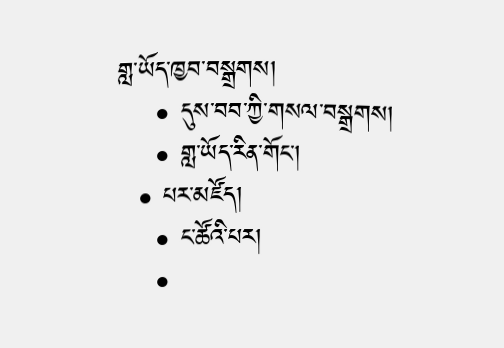གླ་ཡོད་ཁྱབ་བསྒྲགས།
    • དུས་བབ་ཀྱི་གསལ་བསྒྲགས།
    • གླ་ཡོད་རིན་གོང་།
  • པར་མཛོད།
    • ང་ཚོའི་པར།
    •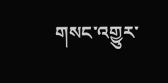གསང་འགྱུར་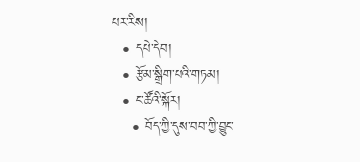པར་རིས།
  • དཔེ་དེབ།
  • རྩོམ་སྒྲིག་པའི་གཏམ།
  • ང་ཚོའི་སྐོར།
    • བོད་ཀྱི་དུས་བབ་ཀྱི་བྱུང་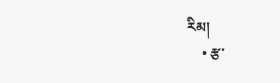རིམ།
    • རྩ་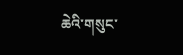ཆེའི་གསུང་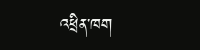འཕྲིན་ཁག